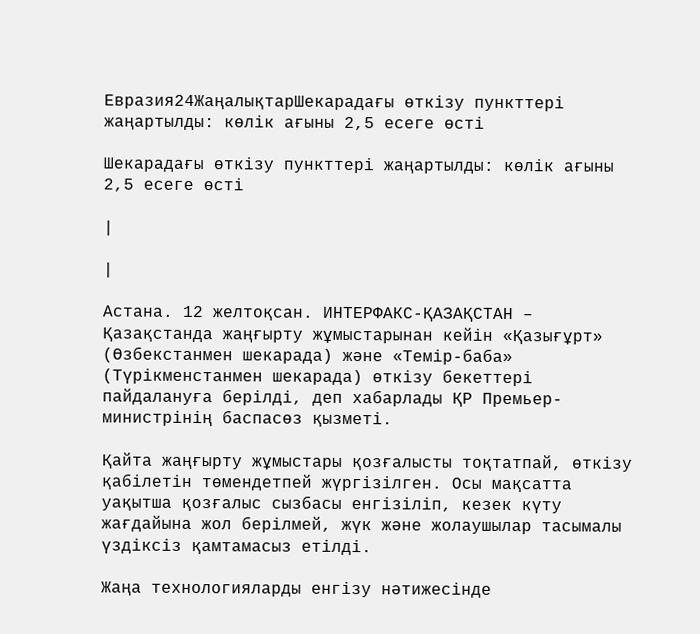Евразия24ЖаңалықтарШекарадағы өткізу пункттері жаңартылды: көлік ағыны 2,5 есеге өсті

Шекарадағы өткізу пункттері жаңартылды: көлік ағыны 2,5 есеге өсті

|

|

Астана. 12 желтоқсан. ИНТЕРФАКС-ҚАЗАҚСТАН – Қазақстанда жаңғырту жұмыстарынан кейін «Қазығұрт» (Өзбекстанмен шекарада) және «Темір-баба» (Түрікменстанмен шекарада) өткізу бекеттері пайдалануға берілді, деп хабарлады ҚР Премьер-министрінің баспасөз қызметі.

Қайта жаңғырту жұмыстары қозғалысты тоқтатпай, өткізу қабілетін төмендетпей жүргізілген. Осы мақсатта уақытша қозғалыс сызбасы енгізіліп, кезек күту жағдайына жол берілмей, жүк және жолаушылар тасымалы үздіксіз қамтамасыз етілді.

Жаңа технологияларды енгізу нәтижесінде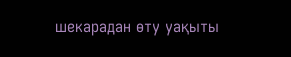шекарадан өту уақыты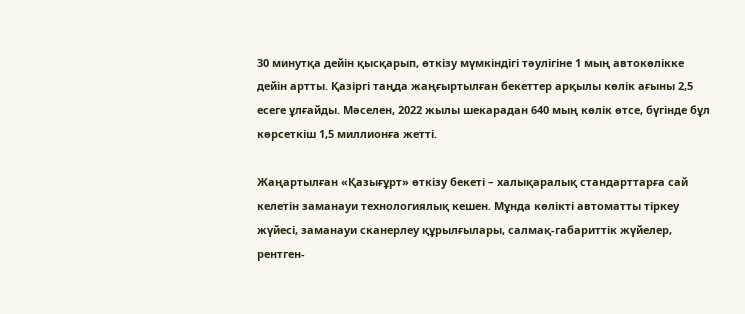30 минутқа дейін қысқарып, өткізу мүмкіндігі тәулігіне 1 мың автокөлікке дейін артты. Қазіргі таңда жаңғыртылған бекеттер арқылы көлік ағыны 2,5 есеге ұлғайды. Мәселен, 2022 жылы шекарадан 640 мың көлік өтсе, бүгінде бұл көрсеткіш 1,5 миллионға жетті.

Жаңартылған «Қазығұрт» өткізу бекеті – халықаралық стандарттарға сай келетін заманауи технологиялық кешен. Мұнда көлікті автоматты тіркеу жүйесі, заманауи сканерлеу құрылғылары, салмақ-габариттік жүйелер, рентген-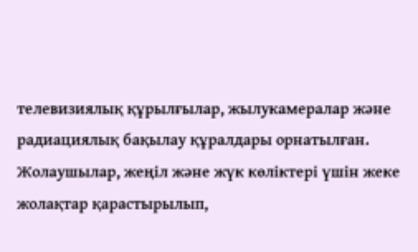телевизиялық құрылғылар, жылукамералар және радиациялық бақылау құралдары орнатылған. Жолаушылар, жеңіл және жүк көліктері үшін жеке жолақтар қарастырылып,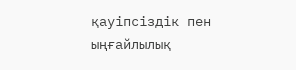қауіпсіздік пен ыңғайлылық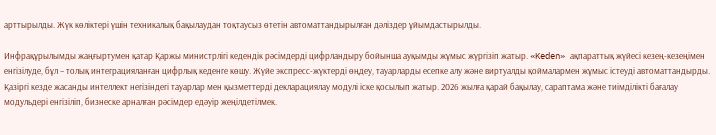арттырылды. Жүк көліктері үшін техникалық бақылаудан тоқтаусыз өтетін автоматтандырылған дәліздер ұйымдастырылды.

Инфрақұрылымды жаңғыртумен қатар Қаржы министрлігі кедендік рәсімдерді цифрландыру бойынша ауқымды жұмыс жүргізіп жатыр. «Keden» ақпараттық жүйесі кезең-кезеңімен енгізілуде, бұл – толық интеграцияланған цифрлық кеденге көшу. Жүйе экспресс-жүктерді өңдеу, тауарларды есепке алу және виртуалды қоймалармен жұмыс істеуді автоматтандырды. Қазіргі кезде жасанды интеллект негізіндегі тауарлар мен қызметтерді декларациялау модулі іске қосылып жатыр. 2026 жылға қарай бақылау, сараптама және тиімділікті бағалау модульдері енгізіліп, бизнеске арналған рәсімдер едәуір жеңілдетілмек.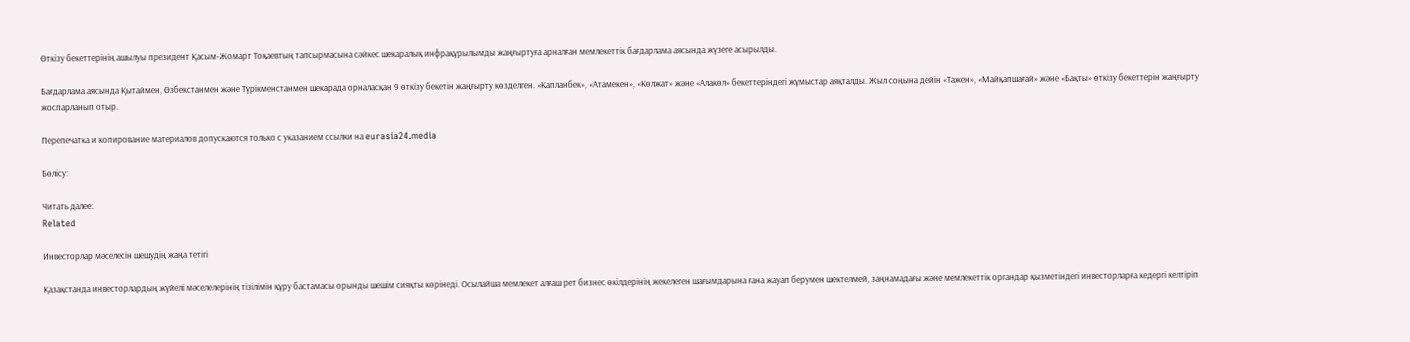Өткізу бекеттерінің ашылуы президент Қасым-Жомарт Тоқаевтың тапсырмасына сәйкес шекаралық инфрақұрылымды жаңғыртуға арналған мемлекеттік бағдарлама аясында жүзеге асырылды.

Бағдарлама аясында Қытаймен, Өзбекстанмен және Түрікменстанмен шекарада орналасқан 9 өткізу бекетін жаңғырту көзделген. «Капланбек», «Атамекен», «Көлжат» және «Алакөл» бекеттеріндегі жұмыстар аяқталды. Жыл соңына дейін «Тажен», «Майқапшағай» және «Бақты» өткізу бекеттерін жаңғырту жоспарланып отыр.

Перепечатка и копирование материалов допускаются только с указанием ссылки на eurasia24.media

Бөлісу:

Читать далее:
Related

Инвесторлар мәселесін шешудің жаңа тетігі

Қазақстанда инвесторлардың жүйелі мәселелерінің тізілімін құру бастамасы орынды шешім сияқты көрінеді. Осылайша мемлекет алғаш рет бизнес өкілдерінің жекелеген шағымдарына ғана жауап берумен шектелмей, заңнамадағы және мемлекеттік органдар қызметіндегі инвесторларға кедергі келтіріп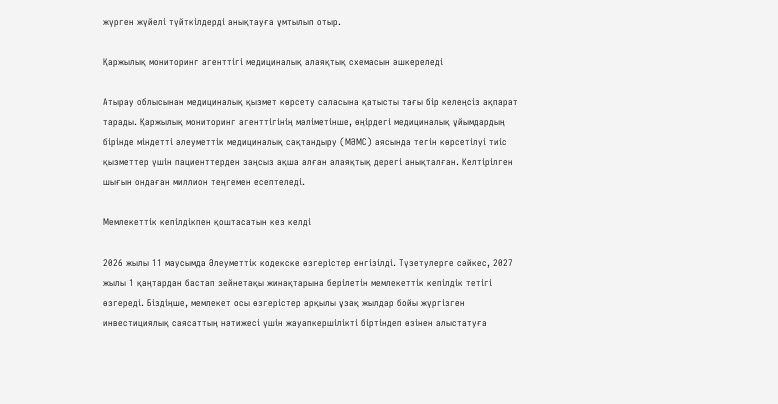жүрген жүйелі түйткілдерді анықтауға ұмтылып отыр.

Қаржылық мониторинг агенттігі медициналық алаяқтық схемасын әшкереледі

Атырау облысынан медициналық қызмет көрсету саласына қатысты тағы бір келеңсіз ақпарат тарады. Қаржылық мониторинг агенттігінің мәліметінше, өңірдегі медициналық ұйымдардың бірінде міндетті әлеуметтік медициналық сақтандыру (МӘМС) аясында тегін көрсетілуі тиіс қызметтер үшін пациенттерден заңсыз ақша алған алаяқтық дерегі анықталған. Келтірілген шығын ондаған миллион теңгемен есептеледі.

Мемлекеттік кепілдікпен қоштасатын кез келді

2026 жылы 11 маусымда Әлеуметтік кодекске өзгерістер енгізілді. Түзетулерге сәйкес, 2027 жылы 1 қаңтардан бастап зейнетақы жинақтарына берілетін мемлекеттік кепілдік тетігі өзгереді. Біздіңше, мемлекет осы өзгерістер арқылы ұзақ жылдар бойы жүргізген инвестициялық саясаттың нәтижесі үшін жауапкершілікті біртіндеп өзінен алыстатуға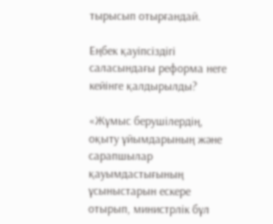тырысып отырғандай.

Еңбек қауіпсіздігі саласындағы реформа неге кейінге қалдырылды?

«Жұмыс берушілердің, оқыту ұйымдарының және сарапшылар қауымдастығының ұсыныстарын ескере отырып, министрлік бұл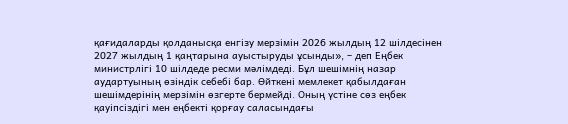қағидаларды қолданысқа енгізу мерзімін 2026 жылдың 12 шілдесінен 2027 жылдың 1 қаңтарына ауыстыруды ұсынды», – деп Еңбек министрлігі 10 шілдеде ресми мәлімдеді. Бұл шешімнің назар аудартуының өзіндік себебі бар. Өйткені мемлекет қабылдаған шешімдерінің мерзімін өзгерте бермейді. Оның үстіне сөз еңбек қауіпсіздігі мен еңбекті қорғау саласындағы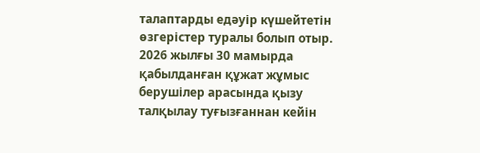талаптарды едәуір күшейтетін өзгерістер туралы болып отыр. 2026 жылғы 30 мамырда қабылданған құжат жұмыс берушілер арасында қызу талқылау туғызғаннан кейін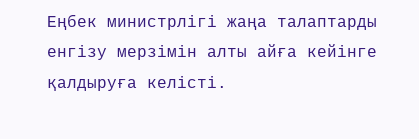Еңбек министрлігі жаңа талаптарды енгізу мерзімін алты айға кейінге қалдыруға келісті.